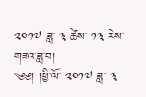༢༠༡༧ ཟླ་ ༣ ཚེས་ ༡༣ རེས་གཟའ་ཟླ་བ།
༄༅། །ཕྱི་ལོ་ ༢༠༡༧ ཟླ་ ༣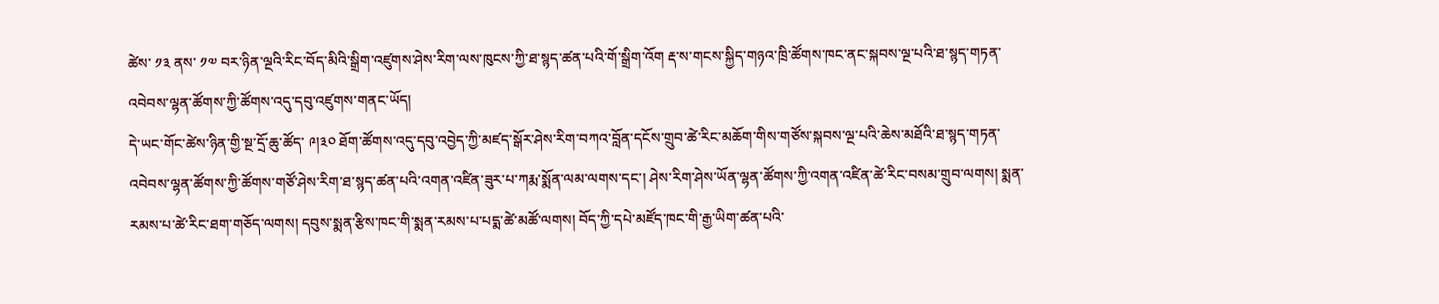ཚེས་ ༡༣ ནས་ ༡༧ བར་ཉིན་ལྔའི་རིང་བོད་མིའི་སྒྲིག་འཛུགས་ཤེས་རིག་ལས་ཁུངས་ཀྱི་ཐ་སྙད་ཚན་པའི་གོ་སྒྲིག་འོག རྡ་ས་གངས་སྐྱིད་གཉའ་ཁྲི་ཚོགས་ཁང་ནང་སྐབས་ལྔ་པའི་ཐ་སྙད་གཏན་འབེབས་ལྷན་ཚོགས་ཀྱི་ཚོགས་འདུ་དབུ་འཛུགས་གནང་ཡོད།
དེ་ཡང་གོང་ཚེས་ཉིན་གྱི་སྔ་དྲོ་ཆུ་ཚོད་ ༩།༣༠ ཐོག་ཚོགས་འདུ་དབུ་འབྱེད་ཀྱི་མཛད་སྒོར་ཤེས་རིག་བཀའ་བློན་དངོས་གྲུབ་ཚེ་རིང་མཆོག་གིས་གཙོས་སྐབས་ལྔ་པའི་ཆེས་མཐོའི་ཐ་སྙད་གཏན་འབེབས་ལྷན་ཚོགས་ཀྱི་ཚོགས་གཙོ་ཤེས་རིག་ཐ་སྙད་ཚན་པའི་འགན་འཛིན་ཟུར་པ་ཀརྨ་སྨོན་ལམ་ལགས་དང་། ཤེས་རིག་ཤེས་ཡོན་ལྷན་ཚོགས་ཀྱི་འགན་འཛིན་ཚེ་རིང་བསམ་གྲུབ་ལགས། སྨན་རམས་པ་ཚེ་རིང་ཐག་གཅོད་ལགས། དབུས་སྨན་རྩིས་ཁང་གི་སྨན་རམས་པ་པདྨ་ཚེ་མཚོ་ལགས། བོད་ཀྱི་དཔེ་མཛོད་ཁང་གི་རྒྱ་ཡིག་ཚན་པའི་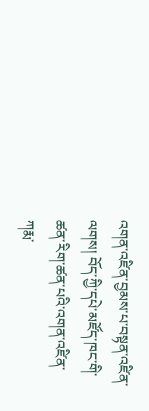འགན་འཛིན་བྱམས་པ་བསྟན་འཛིན་ལགས། བོད་ཀྱི་དཔེ་མཛོད་ཁང་གི་ཚན་རིག་ཚན་པའི་འགན་འཛིན་ཀརྨ་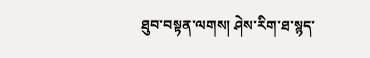ཐུབ་བསྟན་ལགས། ཤེས་རིག་ཐ་སྙད་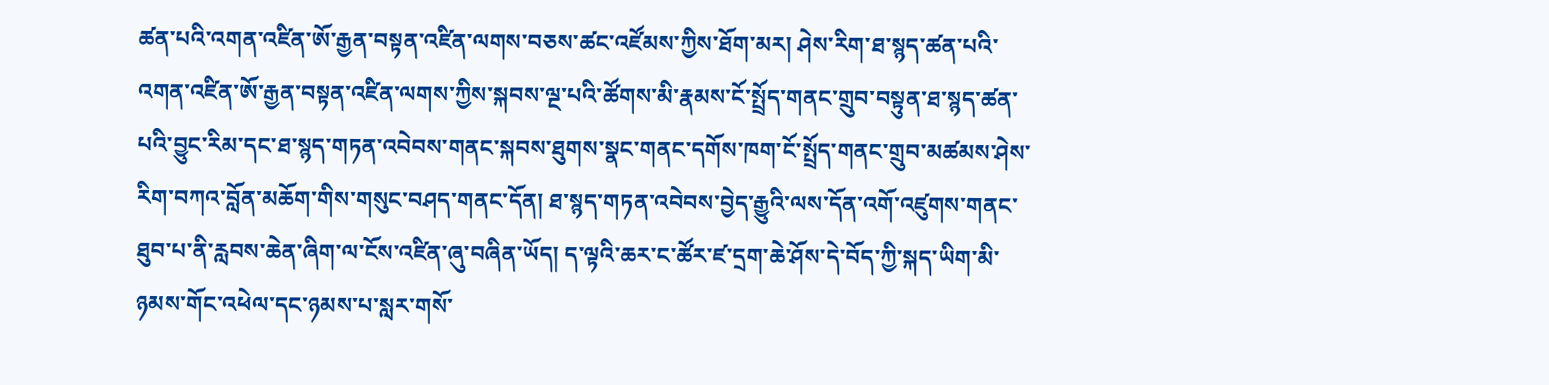ཚན་པའི་འགན་འཛིན་ཨོ་རྒྱན་བསྟན་འཛིན་ལགས་བཅས་ཚང་འཛོམས་ཀྱིས་ཐོག་མར། ཤེས་རིག་ཐ་སྙད་ཚན་པའི་འགན་འཛིན་ཨོ་རྒྱན་བསྟན་འཛིན་ལགས་ཀྱིས་སྐབས་ལྔ་པའི་ཚོགས་མི་རྣམས་ངོ་སྤྲོད་གནང་གྲུབ་བསྟུན་ཐ་སྙད་ཚན་པའི་བྱུང་རིམ་དང་ཐ་སྙད་གཏན་འབེབས་གནང་སྐབས་ཐུགས་སྣང་གནང་དགོས་ཁག་ངོ་སྤྲོད་གནང་གྲུབ་མཚམས་ཤེས་རིག་བཀའ་བློན་མཆོག་གིས་གསུང་བཤད་གནང་དོན། ཐ་སྙད་གཏན་འབེབས་བྱེད་རྒྱུའི་ལས་དོན་འགོ་འཛུགས་གནང་ཐུབ་པ་ནི་རླབས་ཆེན་ཞིག་ལ་ངོས་འཛིན་ཞུ་བཞིན་ཡོད། ད་ལྟའི་ཆར་ང་ཚོར་ཛ་དྲག་ཆེ་ཤོས་དེ་བོད་ཀྱི་སྐད་ཡིག་མི་ཉམས་གོང་འཕེལ་དང་ཉམས་པ་སླར་གསོ་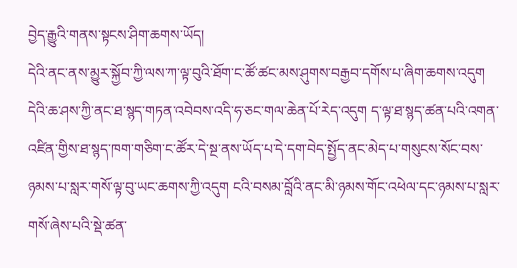བྱེད་རྒྱུའི་གནས་སྟངས་ཤིག་ཆགས་ཡོད།
དེའི་ནང་ནས་མྱུར་སྐྱོབ་ཀྱི་ལས་ཀ་ལྟ་བུའི་ཐོག་ང་ཚོ་ཚང་མས་ཤུགས་བརྒྱབ་དགོས་པ་ཞིག་ཆགས་འདུག དེའི་ཆ་ཤས་ཀྱི་ནང་ཐ་སྙད་གཏན་འབེབས་འདི་ཧ་ཅང་གལ་ཆེན་པོ་རེད་འདུག ད་ལྟ་ཐ་སྙད་ཚན་པའི་འགན་འཛིན་གྱིས་ཐ་སྙད་ཁག་གཅིག་ང་ཚོར་དེ་སྔ་ནས་ཡོད་པ་དེ་དག་བེད་སྤྱོད་ནང་མེད་པ་གསུངས་སོང་བས་ཉམས་པ་སླར་གསོ་ལྟ་བུ་ཡང་ཆགས་ཀྱི་འདུག ངའི་བསམ་བློའི་ནང་མི་ཉམས་གོང་འཕེལ་དང་ཉམས་པ་སླར་གསོ་ཞེས་པའི་སྡེ་ཚན་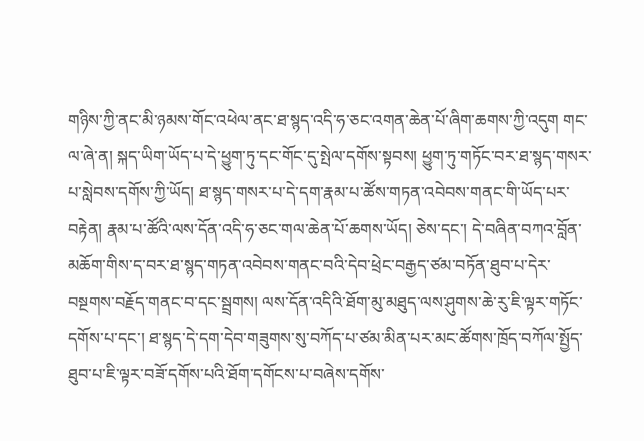གཉིས་ཀྱི་ནང་མི་ཉམས་གོང་འཕེལ་ནང་ཐ་སྙད་འདི་ཧ་ཅང་འགན་ཆེན་པོ་ཞིག་ཆགས་ཀྱི་འདུག གང་ལ་ཞེ་ན། སྐད་ཡིག་ཡོད་པ་དེ་ཕྱུག་ཏུ་དང་གོང་དུ་སྤེལ་དགོས་སྟབས། ཕྱུག་ཏུ་གཏོང་བར་ཐ་སྙད་གསར་པ་སླེབས་དགོས་ཀྱི་ཡོད། ཐ་སྙད་གསར་པ་དེ་དག་རྣམ་པ་ཚོས་གཏན་འབེབས་གནང་གི་ཡོད་པར་བརྟེན། རྣམ་པ་ཚོའི་ལས་དོན་འདི་ཧ་ཅང་གལ་ཆེན་པོ་ཆགས་ཡོད། ཅེས་དང་། དེ་བཞིན་བཀའ་བློན་མཆོག་གིས་ད་བར་ཐ་སྙད་གཏན་འབེབས་གནང་བའི་དེབ་ཕྲེང་བརྒྱད་ཙམ་བཏོན་ཐུབ་པ་དེར་བསྔགས་བརྗོད་གནང་བ་དང་སྦྲགས། ལས་དོན་འདིའི་ཐོག་མུ་མཐུད་ལས་ཤུགས་ཆེ་རུ་ཇི་ལྟར་གཏོང་དགོས་པ་དང་། ཐ་སྙད་དེ་དག་དེབ་གཟུགས་སུ་བཀོད་པ་ཙམ་མིན་པར་མང་ཚོགས་ཁྲོད་བཀོལ་སྤྱོད་ཐུབ་པ་ཇི་ལྟར་བཟོ་དགོས་པའི་ཐོག་དགོངས་པ་བཞེས་དགོས་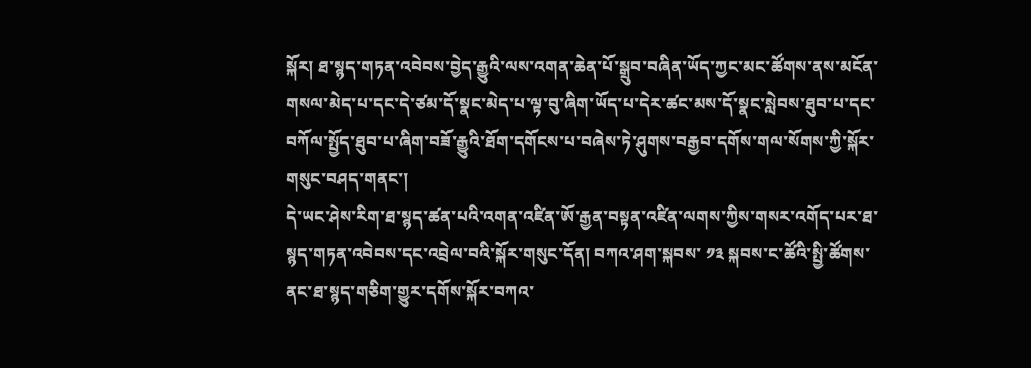སྐོར། ཐ་སྙད་གཏན་འབེབས་བྱེད་རྒྱུའི་ལས་འགན་ཆེན་པོ་སྒྲུབ་བཞིན་ཡོད་ཀྱང་མང་ཚོགས་ནས་མངོན་གསལ་མེད་པ་དང་དེ་ཙམ་དོ་སྣང་མེད་པ་ལྟ་བུ་ཞིག་ཡོད་པ་དེར་ཚང་མས་དོ་སྣང་སླེབས་ཐུབ་པ་དང་བཀོལ་སྤྱོད་ཐུབ་པ་ཞིག་བཟོ་རྒྱུའི་ཐོག་དགོངས་པ་བཞེས་ཏེ་ཤུགས་བརྒྱབ་དགོས་གལ་སོགས་ཀྱི་སྐོར་གསུང་བཤད་གནང་།
དེ་ཡང་ཤེས་རིག་ཐ་སྙད་ཚན་པའི་འགན་འཛིན་ཨོ་རྒྱན་བསྟན་འཛིན་ལགས་ཀྱིས་གསར་འགོད་པར་ཐ་སྙད་གཏན་འབེབས་དང་འབྲེལ་བའི་སྐོར་གསུང་དོན། བཀའ་ཤག་སྐབས་ ༡༣ སྐབས་ང་ཚོའི་སྤྱི་ཚོགས་ནང་ཐ་སྙད་གཅིག་གྱུར་དགོས་སྐོར་བཀའ་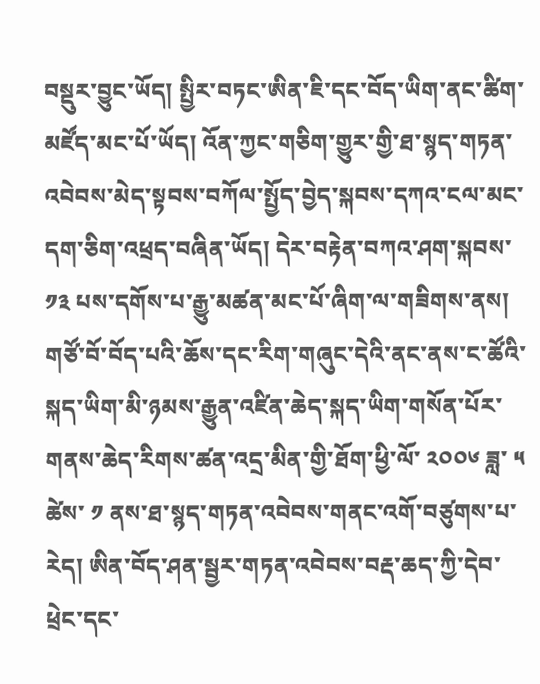བསྡུར་བྱུང་ཡོད། སྤྱིར་བཏང་ཨིན་ཇི་དང་བོད་ཡིག་ནང་ཚིག་མཛོད་མང་པོ་ཡོད། འོན་ཀྱང་གཅིག་གྱུར་གྱི་ཐ་སྙད་གཏན་འབེབས་མེད་སྟབས་བཀོལ་སྤྱོད་བྱེད་སྐབས་དཀའ་ངལ་མང་དག་ཅིག་འཕྲད་བཞིན་ཡོད། དེར་བརྟེན་བཀའ་ཤག་སྐབས་ ༡༣ པས་དགོས་པ་རྒྱུ་མཚན་མང་པོ་ཞིག་ལ་གཟིགས་ནས། གཙོ་བོ་བོད་པའི་ཆོས་དང་རིག་གཞུང་དེའི་ནང་ནས་ང་ཚོའི་སྐད་ཡིག་མི་ཉམས་རྒྱུན་འཛིན་ཆེད་སྐད་ཡིག་གསོན་པོར་གནས་ཆེད་རིགས་ཚན་འདྲ་མིན་གྱི་ཐོག་ཕྱི་ལོ་ ༢༠༠༦ ཟླ་ ༥ ཚེས་ ༡ ནས་ཐ་སྙད་གཏན་འབེབས་གནང་འགོ་བཙུགས་པ་རེད། ཨིན་བོད་ཤན་སྦྱར་གཏན་འབེབས་བརྡ་ཆད་ཀྱི་དེབ་ཕྲེང་དང་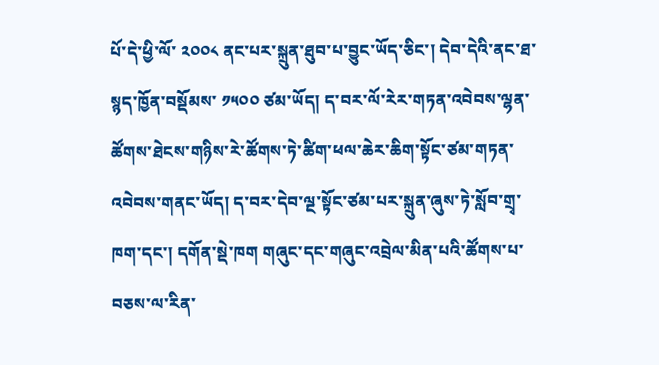པོ་དེ་ཕྱི་ལོ་ ༢༠༠༨ ནང་པར་སྐྲུན་ཐུབ་པ་བྱུང་ཡོད་ཅིང་། དེབ་དེའི་ནང་ཐ་སྙད་ཁྱོན་བསྡོམས་ ༡༥༠༠ ཙམ་ཡོད། ད་བར་ལོ་རེར་གཏན་འབེབས་ལྷན་ཚོགས་ཐེངས་གཉིས་རེ་ཚོགས་ཏེ་ཚིག་ཕལ་ཆེར་ཆིག་སྟོང་ཙམ་གཏན་འབེབས་གནང་ཡོད། ད་བར་དེབ་ལྔ་སྟོང་ཙམ་པར་སྐྲུན་ཞུས་ཏེ་སློབ་གྲྭ་ཁག་དང་། དགོན་སྡེ་ཁག གཞུང་དང་གཞུང་འབྲེལ་མིན་པའི་ཚོགས་པ་བཅས་ལ་རིན་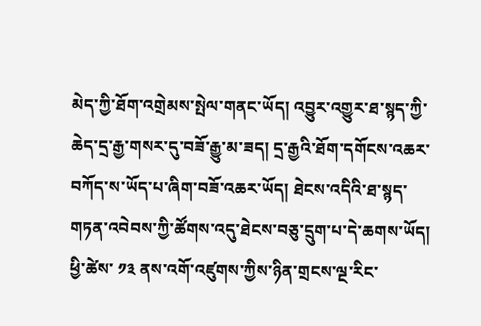མེད་ཀྱི་ཐོག་འགྲེམས་སྤེལ་གནང་ཡོད། འབྱུར་འགྱུར་ཐ་སྙད་ཀྱི་ཆེད་དྲ་རྒྱ་གསར་དུ་བཟོ་རྒྱུ་མ་ཟད། དྲ་རྒྱའི་ཐོག་དགོངས་འཆར་བཀོད་ས་ཡོད་པ་ཞིག་བཟོ་འཆར་ཡོད། ཐེངས་འདིའི་ཐ་སྙད་གཏན་འབེབས་ཀྱི་ཚོགས་འདུ་ཐེངས་བཅུ་དྲུག་པ་དེ་ཆགས་ཡོད། ཕྱི་ཚེས་ ༡༣ ནས་འགོ་འཛུགས་ཀྱིས་ཉིན་གྲངས་ལྔ་རིང་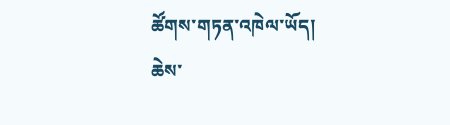ཚོགས་གཏན་འཁེལ་ཡོད། ཆེས་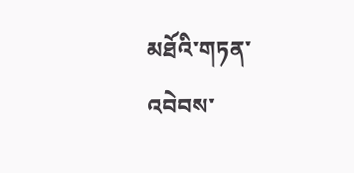མཐོའི་གཏན་འབེབས་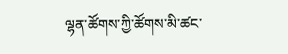ལྷན་ཚོགས་ཀྱི་ཚོགས་མི་ཚང་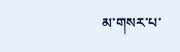མ་གསར་པ་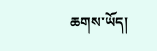ཆགས་ཡོད།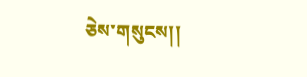ཅེས་གསུངས།།